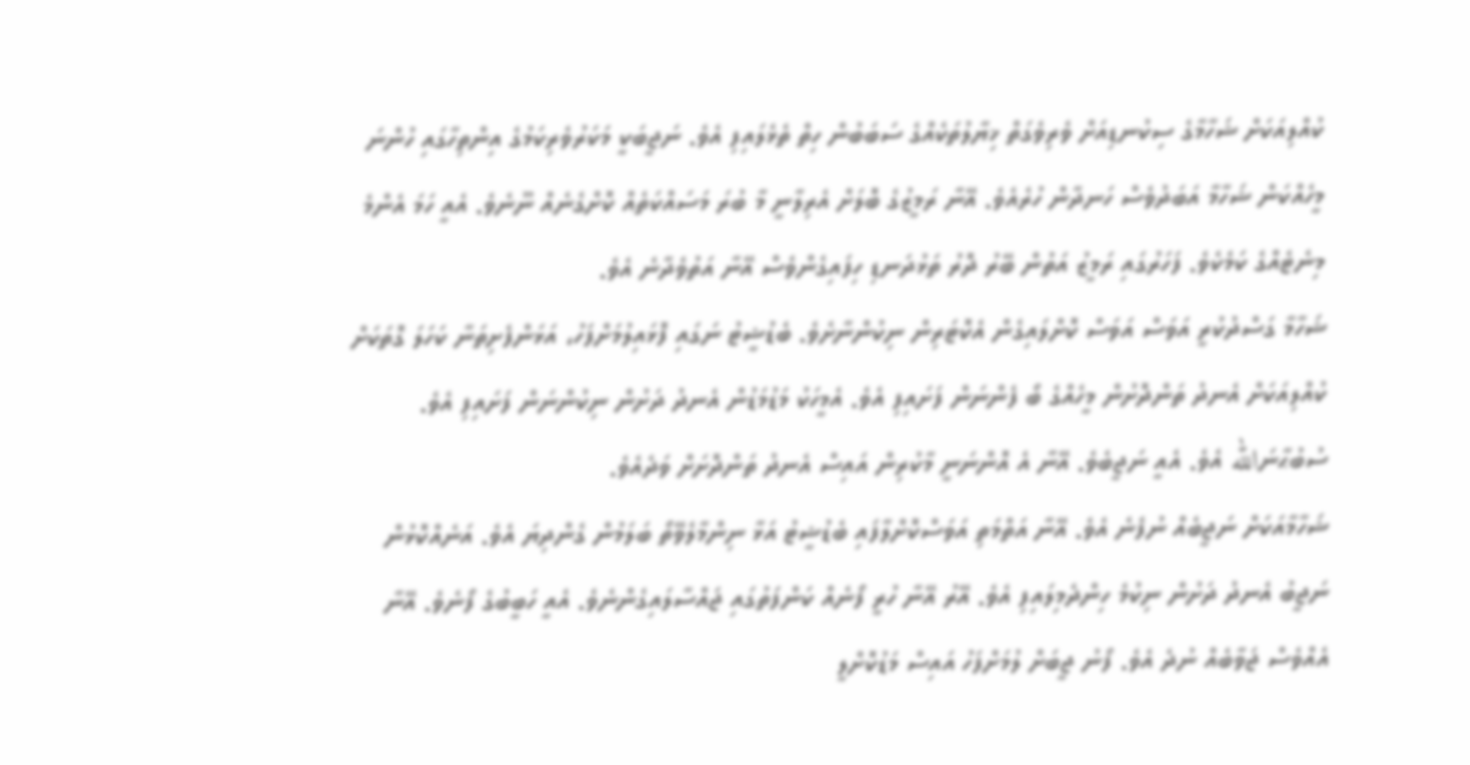ކުއްލިއަކަށް ޝަހާމާގެ ސިކުނޑިއަށް ވެރިވެގަތް ޚިޔާލުތަކެއްގެ ސަބަބުން ހިތް ތެޅެލައިފި އެވެ. ނަޖީބަކީ މަކަރުވެރިކަމުގެ އިންތިހާގައި ހުންނަ މީހެއްކަން ޝަހާމާ އަބަދުވެސް ހަނދާން ހުރެއެވެ. އޭނާ ރަމީޒުގެ ބޮލަށް އެރިލާނީ މާ ބުރަ މަސައްކަތެއް ކޮށްގެނެއް ނޫނެވެ. އެއީ ހަމަ އެންމެ މިނެޓެއްގެ ކަމެކެވެ. ފަހަރުގައި ރަމީޒު އަތުން ބޭރު ދޮރު ތަޅުދަނޑި ހިފައިގެންވެސް އޭނާ އަތުވެދާނެ އެވެ.
ޝަހާމާ ގަސްދުކުރީ އަވަސް އަވަސް ކޮށްލައިގެން އެކޮޓަރިން ނިކުންނާށެވެ. ބެޑުޝީޓު ނަގައި ފޮޅައިލުމަށްފަހު، އަޅަންފެށިތަނާ ކަހަލަ ގޮތަކަށް ކުއްލިއަކަށް އެނދު ތަންދޮށުން މީހެއްގެ ބޯ ފެންނަން ފަށައިފި އެވެ. އެމީހަކު މަޑުމަޑުން އެނދު ދަށުން ނިކުންނަން ފަށައިފި އެވެ. ސުބުޙާނަالله އެވެ. އެއީ ނަޖީބެވެ. އޭނާ އެ އޮންނަނީ މާކުރިން އައިސް އެނދު ތަންދޮށަށް ވަދެއެވެ.
ޝަހާމާއަކަށް ނަޖީބެއް ނުފެނެ އެވެ. އޭނާ އަތްމަތި އަވަސްކޮށްލާފައި ބެޑުޝީޓު އަޅާ ނިންމާލެވޭތޯ ބަލަމުން ގެންދިޔަ އެވެ. އަނެއްކޮޅުން ނަޖީބު އެނދު ދަށުން ނިކުމެ ހިންދެމިލައިފި އެވެ. އޭރު އޭނާ ހުރީ ފޯނެއް ކަންފަތުގައި ޖައްސާލައިގެންނެވެ. އެއީ ހަބީބުގެ ފޯނެވެ. އޭނާ އެއްވެސް ޖަވާބެއް ނުދެ އެވެ. ފޯނު ޖީބަށް ލުމަށްފަހު އައިސް މަޑުކޮށްލީ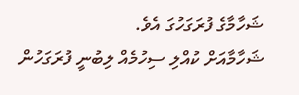ޝަހާމާގެ ފުރަގަހުގަ އެވެ.
ޝަހާމާއަށް ކުއްލި ސިހުމެއް ލިބުނީ ފުރަގަހުން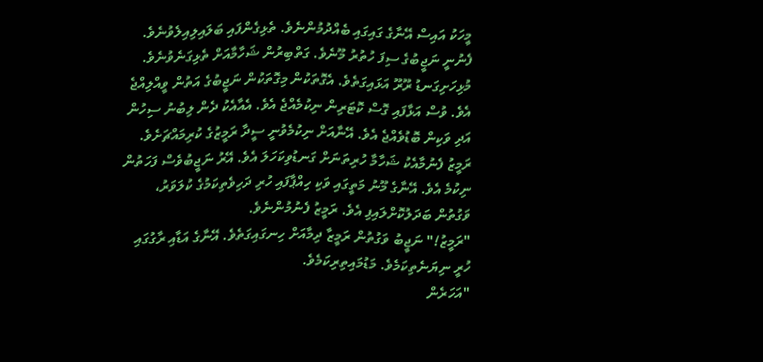މީހަކު އައިސް އޭނާގެ ގައިގައި ބެއްދުމުންނެވެ. ތެޅިގެންފައި ބަލައިލިއިލެވުނެވެ. ފެނުނީ ނަޖީބުގެ ސިފަ ހުތުރު މޫނެވެ. ގަތްބިރުން ޝަހާމާއަށް ތެޅިގަނެވުނެވެ. މުޅިހަށިގަނޑު ރޫރޫ އަޅައިގަތެވެ. އެގޮތަކުން މިގޮތަކުން ނަޖީބުގެ އަތުން ވީއްލިއްޖެ އެވެ. ވުސް އަޅާފައި ގޮސް ކޮޓަރިން ނިކުމެއްޖެ އެވެ. އެއާއެކު ދެން ލިބުނު ސިހުން އަދި ވަކިން ބޮޑުވެއްޖެ އެވެ. އޭނާއަށް ނިކުމެވުނީ ސީދާ ރަމީޒުގެ ކުރިމައްޗަށެވެ.
ރަމީޒު ފެނުމާއެކު ޝަހާމާ ހުރިތަނަށް ގަނޑުވިކަހަލަ އެވެ. އޭރު ނަޖީބުވެސް ފަހަތުން ނިކުމެ އެވެ. އޭނާގެ މޫނު މަތީގައި ވަކި ހިއްޕާފައި ހުރި ދަހިވެތިކަމުގެ ކުލަވަރު، ވަގުތުން ބަދަލުކޮށްލައިފި އެވެ. ރަމީޒު ފެނުމުންނެވެ.
"ރަމީޒު!" ނަޖީބު ވަގުތުން ރަމީޒާ ދިމާއަށް ހިނގައިގަތެވެ. އޭނާގެ އަޑާއި ރާގުގައި ހުރީ ނިޔަނެތިކަމެވެ. މަޑުމައިތިރިކަމެވެ.
"އަހަރެން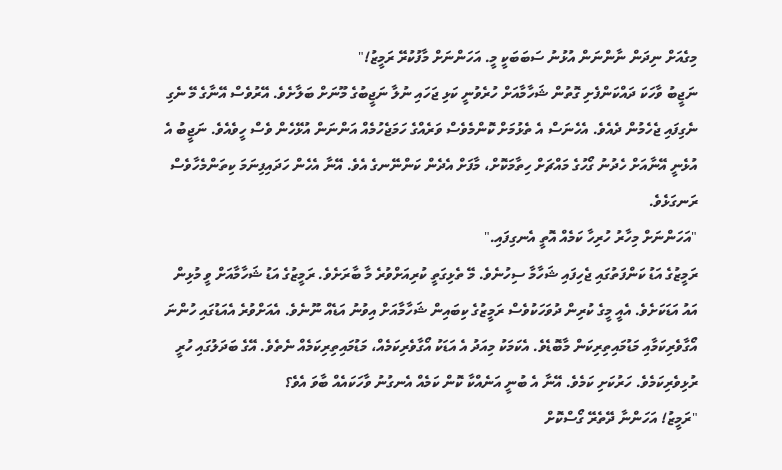މިގެއަށް ނިދަން ނާންނަން އުޅުނު ސަބަބަކީ މީ. އަހަންނަށް މާފުކުރޭ ރަމީޒު!"
ނަޖީބު ވާހަކަ ދައްކަންފެށި ގޮތުން ޝަހާމާއަށް ހުރެވުނީ ކަޅި ޖަހައި ނުލާ ނަޖީބުގެ މޫނަށް ބަލާށެވެ. އޭރުވެސް އޭނާގެ މޭ ނެގި ނެގިފައި ޖެހެމުން ދެއެވެ. އެހެނަސް އެ ތެޅުމަށް ކޮންމެވެސް ވަރެއްގެ ހަމަޖެހުމެއް އަންނަން އުޅޭހެން ވެސް ހީވެއެވެ. ނަޖީބު އެ އުޅެނީ އޭނާއަށް ހެދުނު ގޯހުގެ މައްޗަށް ހިތާމަކޮށް، މާފަށް އެދެން ކަންނޭނގެ އެވެ. އޭނާ އެހެން ހަދައިފިނަމަ ކިތަންމެހާވެސް ރަނގަޅެވެ.
"އަހަންނަށް މިހާރު ހުރިހާ ކަމެއް އޮތީ އެނގިފައި."
ރަމީޒުގެ އަޑު ކަންފަތުގައި ޖެހިފައި ޝަހާމާ ސިހުނެވެ. މޭ ތެޅިގަތީ ކުރިއަށްވުރެ މާ ބާރަށެވެ. ރަމީޒުގެ އަޑު ޝަހާމާއަށް ވީ މުޅިން އައު އަޑަކަށެވެ. އެއީ މީގެ ކުރިން ދުވަހަކުވެސް ރަމީޒުގެ ކިބައިން ޝަހާމާއަށް އިވުނު އަޑެއް ނޫނެވެ. އެއަށްވުރެ އެއަޑުގައި ހުންނަ އޯގާވެރިކަމާއި މަޑުމައިތިރިކަން މާބޮޑެވެ. އެކަމަކު މިއަދު އެ އަޑަކު އޯގާވެރިކަމެއް، މަޑުމައިތިރިކަމެއް ނެތެވެ. އޭގެ ބަދަލުގައި ހުރީ ރުޅިވެރިކަމެވެ. ހަރުކަށި ކަމެވެ. އޭނާ އެ ބުނީ އަނެއްކާ ކޮން ކަމެއް އެނގުނު ވާހަކައެއް ބާވަ އެވެ؟
"ރަމީޒު! އަހަންނާ ދޭތެރޭ ގޯސްކޮށް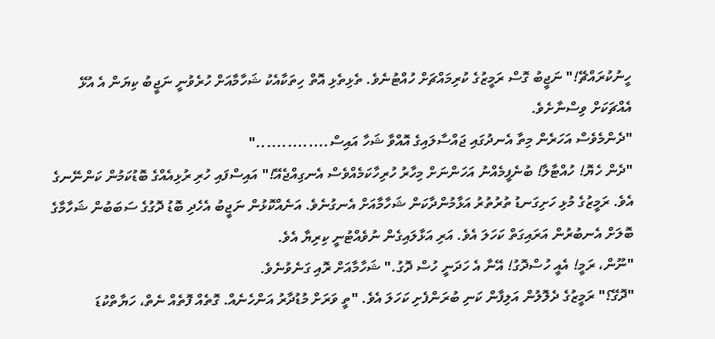ހީނުކުރައްޗޭ!" ނަޖީބު ގޮސް ރަމީޒުގެ ކުރިމައްޗަށް ހުއްޓުނެވެ. ތެޅިތެޅި އޮތް ހިތަކާއެކު ޝަހާމާއަށް ހުރެވުނީ ނަޖީބު ކިޔަން އެ އުޅޭ އެއްޗަކަށް ވިސްނާށެވެ.
"ދެންމެވެސް އަހަރެން މިތާ އެނދުގައި ޖައްސާލައިގެ އޮއްވާ ޝަހާ އައިސް.............."
"ދެން ހެޔޮ! ހުއްޓާލާ! ބުނެފީމެއްނު އަހަންނަށް މިހާރު ހުރިހާކަމެއްވެސް އެނގިއްޖެއޭ!" އައިސްފައި ހުރި ރުޅިއެއްގެ ބޮޑުކަމުން ކަންނޭނގެ އެވެ. ރަމީޒުގެ މުޅި ހަށިގަނޑު ތުރުތުރު އަޅާމުންދާކަން ޝަހާމާއަށް އެނގުނެވެ. އަނެއްކޮޅުން ނަޖީބު އެހެދި ބޮޑު ދޮގުގެ ސަބަބުން ޝަހާމާގެ ބޮލަށް އެނބުރުން އަރައިގަތް ކަހަލަ އެވެ. އަރި އަޅާލައިގެން ނުވެއްޓުނީ ކިރިޔާ އެވެ.
"ނޫން، ރަމީ! އެއީ ހުސްދޮގު! އޭނާ އެ ހަދަނީ ހުސް ދޮގު." ޝަހާމާއަށް ރޮއި ގަނެވުނެވެ.
"ދޮގޭ؟" ރަމީޒުގެ ދެލޮލުން އަލިފާން ކަނި ބުރަންފެށި ކަހަލަ އެވެ. "ތީ ވަރަށް މުޑުދާރު އަންހެނެއް. ގޮތެއް ފޮތެއް ނެތް، ހަޔާތްކުޑަ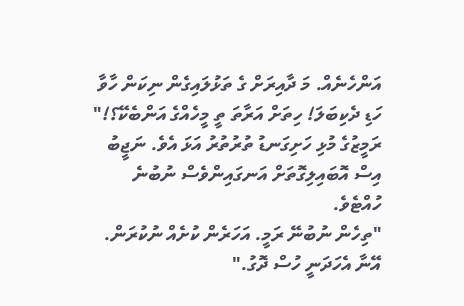އަންހެނެއް. މަ ދާއިރަށް ގެ ތަޅުލައިގެން ނިކަން ހާވާ ހަޑި ދެކިބަލަ! ހިތަށް އަރާތަ ތީ މީހެއްގެ އަންބެކޭ؟!" ރަމީޒުގެ މުޅި ހަށިގަނޑު ތުރުތުރު އަޅަ އެވެ. ނަޖީބު އިސް އޮބައިލިގޮތަށް އަނގައިންވެސް ނުބުނެ ހުއްޓެވެ.
"ތިހެން ނުބުނޭ ރަމީ. އަހަރެން ކުށެއް ނުކުރަން. އޭނާ އެހަދަނީ ހުސް ދޮގު."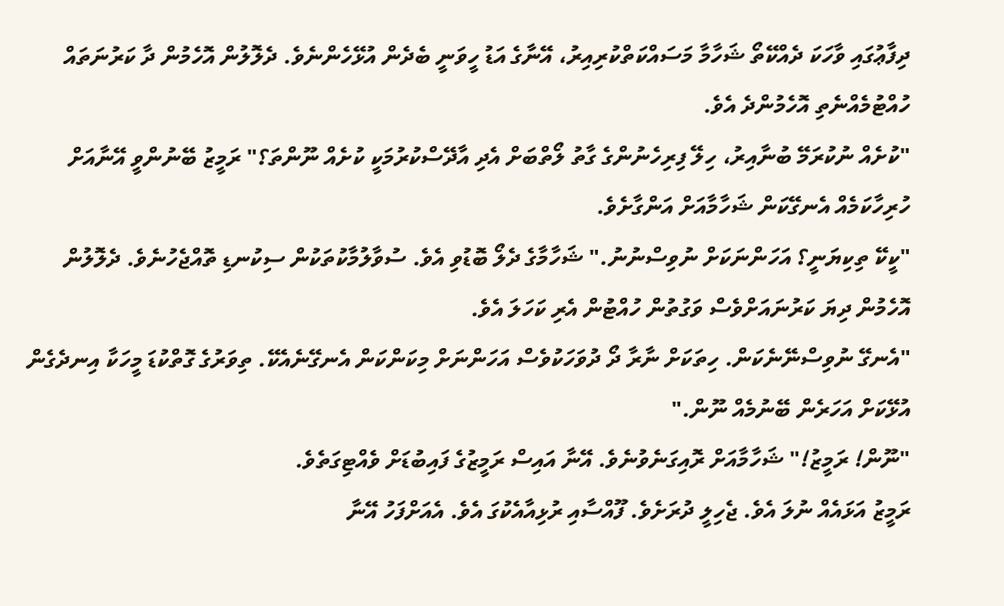ދިފާޢުގައި ވާހަކަ ދެއްކޭތޯ ޝަހާމާ މަސައްކަތްކުރިއިރު، އޭނާގެ އަޑު ހީވަނީ ބެދެން އުޅޭހެންނެވެ. ދެލޮލުން އޮހެމުން ދާ ކަރުނަތައް ހުއްޓުމެއްނެތި އޮހެމުންދެ އެވެ.
"ކުށެއް ނުކުރަމޭ ބުނާއިރު، ހިލޭ ފިރިހެނުންގެ ގާތު ލޯތްބަށް އެދި އާދޭސްކުރުމަކީ ކުށެއް ނޫންތަ؟" ރަމީޒު ބޭނުންވީ އޭނާއަށް ހުރިހާކަމެއް އެނގޭކަން ޝަހާމާއަށް އަންގާށެވެ.
"ކީކޭ ތިކިޔަނީ؟ އަހަންނަކަށް ނުވިސްނުނު." ޝަހާމާގެ ދެލޯ ބޮޑުވި އެވެ. ސުވާލުމާކުތަކުން ސިކުނޑި ތޮއްޖެހުނެވެ. ދެލޮލުން އޮހެމުން ދިޔަ ކަރުނައަށްވެސް ވަގުތުން ހުއްޓުން އެރި ކަހަލަ އެވެ.
"އެނގޭ ނުވިސްނޭނެކަން. ހިތަކަށް ނާރާ ދޯ ދުވަހަކުވެސް އަހަންނަށް މިކަންކަން އެނގޭނެއެކޭ. ތިވަރުގެ ގޮތްކުޑަ މީހަކާ އިނދެގެން އުޅޭކަށް އަހަރެން ބޭނުމެއް ނޫން."
"ނޫން! ރަމީޒު!" ޝަހާމާއަށް ރޮއިގަނެވުނެވެ. އޭނާ އައިސް ރަމީޒުގެ ފައިބުޑަށް ވެއްޓިގަތެވެ.
ރަމީޒު އަޅައެއް ނުލަ އެވެ. ޖެހިލީ ދުރަށެވެ. ފޫއްސާއި ރުޅިއާއެކުގަ އެވެ. އެއަށްފަހު އޭނާ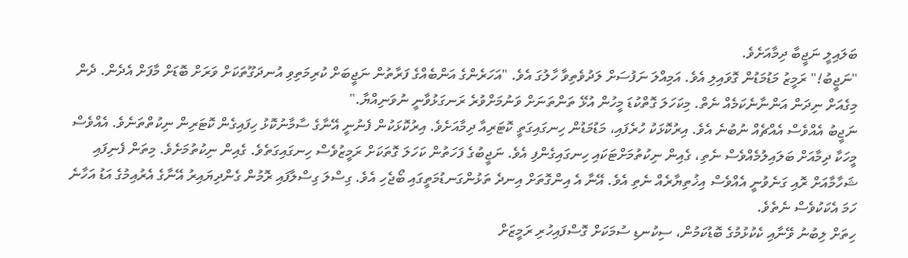ބަލައިލީ ނަޖީބާ ދިމާއަށެވެ.
"ނަޖީބު!" ރަމީޒު މަޑުމަޑުން ގޮވައިލި އެވެ. އަމިއްލަ ނަފުސަށް ލަދުވެތިވާ ހާލުގަ އެވެ. "އަހަރެންގެ އަންބެއްގެ ފަރާތުން ނަޖީބަށް ކުރިމަތިވި އުނދަގޫތަކަށް ވަރަށް ބޮޑަށް މާފަށް އެދެން. ދެން މިގެއަށް ނިދަން އަންނާނެކަމެއް ނެތް. މިކަހަލަ ގޮތްކުޑަ މީހުން އުޅޭ ތަންތަނަށް ވަނުމަށްވުރެ ރަނގަޅުވާނީ ނުވަނިއްޔާ."
ނަޖީބު އެއްވެސް އެއްޗެއް ނުބުނެ އެވެ. އިރުކޮޅަކު ހުރެފައި، މަޑުމަޑުން ހިނގައިގަތީ ކޮޓަރިއާ ދިމާއަށެވެ. އިރުކޮޅަކުން ފެނުނީ އޭނާގެ ސާމާނުކޮޅު ހިފައިގެން ކޮޓަރިން ނިކުތްތަނެވެ. އެއްވެސް މީހަކާ ދިމާއަށް ބަލައިލުމެއްވެސް ނެތި، ގެއިން ނިކުތުމަށްޓަކައި ހިނގައިގެންފި އެވެ. ނަޖީބުގެ ފަހަތުން ކަހަލަ ގޮތަކަށް ރަމީޒުވެސް ހިނގައިގަތެވެ. ގެއިން ނިކުތުމަށެވެ. މިތަން ފެނިފައި ޝަހާމާއަށް ރޮއި ގަނެވުނީ އެއްވެސް އިޚުތިޔާރެއް ނެތި އެވެ. އޭނާ އެ އިންގޮތަށް އިނދެ ތަޅުންގަނޑުމަތީގައި ބޯޖެހި އެވެ. ގިސްލަ ގިސްލާފައި ރޮމުން ގެންދިޔައިރު އޭނާގެ އެރުއިމުގެ އަޑު އަހާނެ ހަމަ އެކަކުވެސް ނެތެވެ.
ހިތަށް ލިބުނު ވޭނާއި ކެކުޅުމުގެ ބޮޑުކަމުން، ސިކުނޑި ސުމަކަށް ގޮސްފައިހުރި ރަމީޒަށް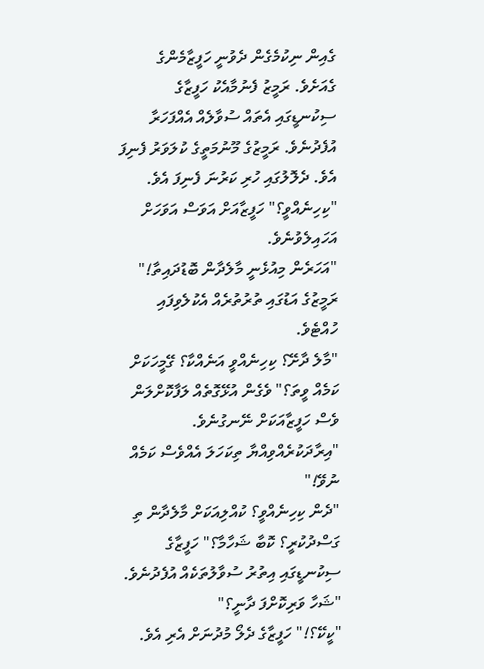ގެއިން ނިކުމެގެން ދެވުނީ ހަފީޒާމެންގެ ގެއަށެވެ. ރަމީޒު ފެނުމާއެކު ހަފީޒާގެ ސިކުނޑީގައި އެތައް ސުވާލެއް އެއްފަހަރާ އުފެދުނެވެ. ރަމީޒުގެ މޫނުމަތީގެ ކުލަވަރު ފެނިފަ އެވެ. ދެލޮލުގައި ހުރި ކަރުނަ ފެނިފަ އެވެ.
"ކިހިނެއްވީ؟" ހަފީޒާއަށް އަވަސް އަވަހަށް އަހައިލެވުނެވެ.
"އަހަރެން މިއުޅެނީ މާލެދާން ބޮޑުދައިތާ!" ރަމީޒުގެ އަޑުގައި ތުރުތުރެއް އެކުލެވިފައި ހުއްޓެވެ.
"މާލެ ދާށޭ؟ ކިހިނެއްވީ އަނެއްކާ؟ ގޭމީހަކަށް ކަމެއް ވީތަ؟" ވެގެން އުޅޭގޮތެއް ލަފާކޮށްލަން ވެސް ހަފީޒާއަކަށް ނޭނގުނެވެ.
"އިރާދަކުރެއްވިއްޔާ ތިކަހަލަ އެއްވެސް ކަމެއް ނުވޭ!"
"ދެން ކިހިނެއްވީ؟ ކުއްލިއަކަށް މާލެދާން ތި ގަސްދުކުރީ؟ ކޮބާ ޝަހާމާ؟" ހަފީޒާގެ ސިކުނޑީގައި އިތުރު ސުވާލުތަކެއް އުފެދުނެވެ.
"ޝަހާ ވަރިކޮށްފަ ދާނީ؟"
"ކީކޭ؟!" ހަފީޒާގެ ދެލޯ މުދުނަށް އެރި އެވެ.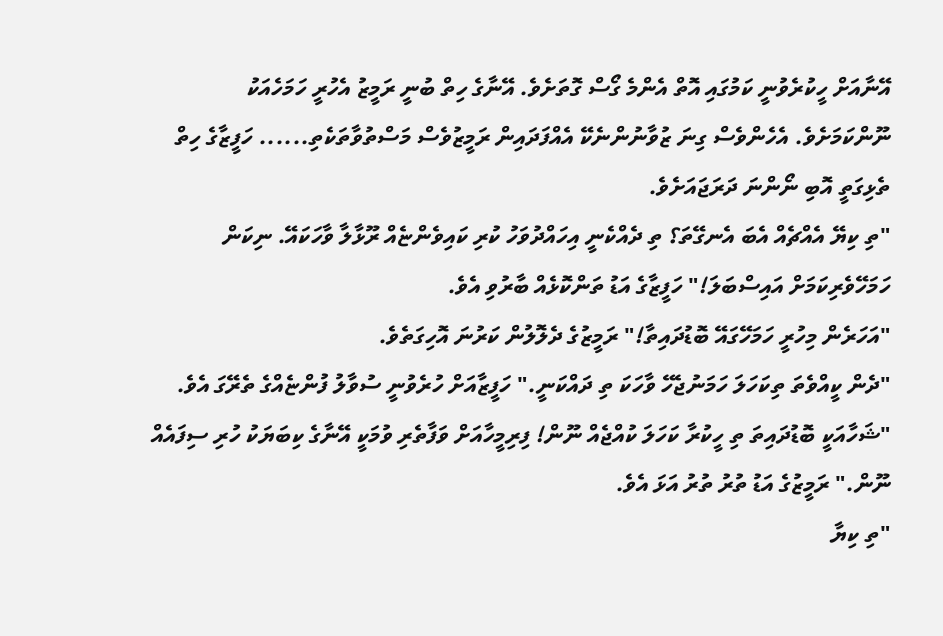އޭނާއަށް ހީކުރެވުނީ ކަމުގައި އޮތް އެންމެ ގޯސް ގޮތަށެވެ. އޭނާގެ ހިތް ބުނީ ރަމީޒު އެހުރީ ހަމަހެއަކު ނޫންކަމަށެވެ. އެހެންވެސް ގިނަ ޒުވާނުންނެކޭ އެއްފަދައިން ރަމީޒުވެސް މަސްތުވާތަކެތި...... ހަފީޒާގެ ހިތް ތެޅިގަތީ އޮބި ނޯންނަ ދަރަޖައަށެވެ.
"ތި ކިޔޭ އެއްޗެއް އެބަ އެނގޭތަ؟ ތި ދެއްކެނީ އިހައްދުވަހު ކުރި ކައިވެންޏެއް ރޫޅާލާ ވާހަކައޭ. ނިކަން ހަމަހޭވެރިކަމަށް އައިސްބަލަ!" ހަފީޒާގެ އަޑު ތަންކޮޅެއް ބާރުވި އެވެ.
"އަހަރެން މިހުރީ ހަމަހޭގައޭ ބޮޑުދައިތާ!" ރަމީޒުގެ ދެލޮލުން ކަރުނަ އޮހިގަތެވެ.
"ދެން ކީއްވެތަ ތިކަހަލަ ހަމަނުޖެހޭ ވާހަކަ ތި ދައްކަނީ." ހަފީޒާއަށް ހުރެވުނީ ސުވާލު ފުންޏެއްގެ ތެރޭގަ އެވެ.
"ޝަހާއަކީ ބޮޑުދައިތަ ތި ހީކުރާ ކަހަލަ ކުއްޖެއް ނޫން! ފިރިމީހާއަށް ވަފާތެރި ވުމަކީ އޭނާގެ ކިބަޔަކު ހުރި ސިފައެއް ނޫން." ރަމީޒުގެ އަޑު ތުރު ތުރު އަޅަ އެވެ.
"ތި ކިޔާ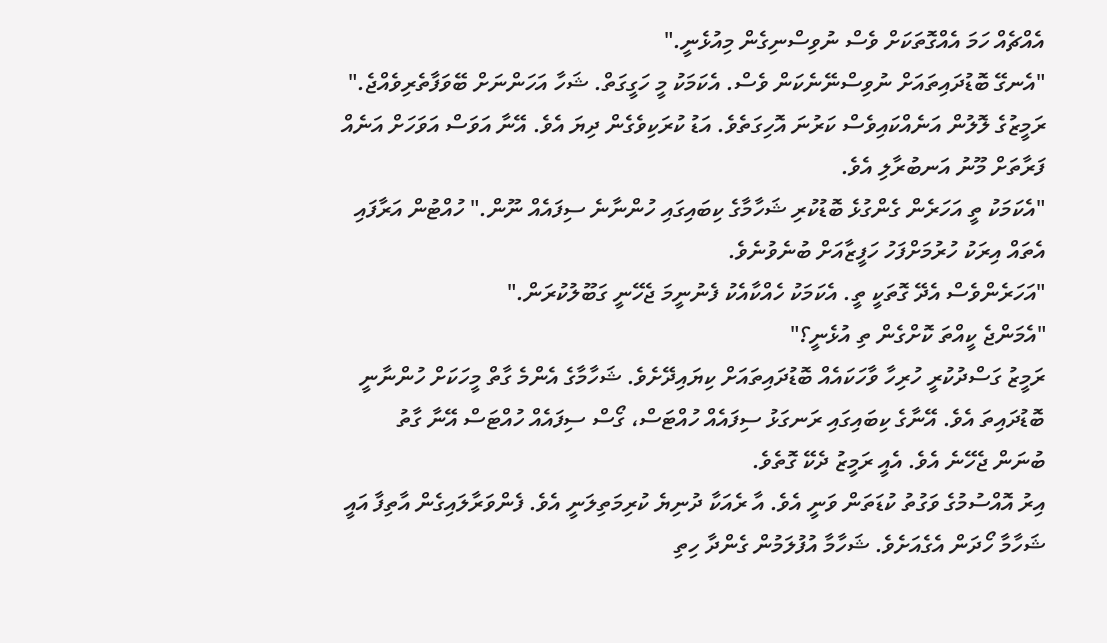އެއްޗެއް ހަމަ އެއްގޮތަކަށް ވެސް ނުވިސްނިގެން މިއުޅެނީ."
"އެނގޭ ބޮޑުދައިތައަށް ނުވިސްނޭނެކަން ވެސް. އެކަމަކު މީ ހަގީގަތް. ޝަހާ އަހަންނަށް ބޭވަފާތެރިވެއްޖެ." ރަމީޒުގެ ލޮލުން އަނެއްކައިވެސް ކަރުނަ އޮހިގަތެވެ. އަޑު ކުރަކިވެގެން ދިޔަ އެވެ. އޭނާ އަވަސް އަވަހަށް އަނެއް ފަރާތަށް މޫނު އަނބުރާލި އެވެ.
"އެކަމަކު ތީ އަހަރެން ގެންގުޅެ ބޮޑުކުރި ޝަހާމާގެ ކިބައިގައި ހުންނާނެ ސިފައެއް ނޫން." ހުއްޓުން އަރާފައި އެތައް އިރަކު ހުރުމަށްފަހު ހަފީޒާއަށް ބުނެވުނެވެ.
"އަހަރެންވެސް އެދޭ ގޮތަކީ ތީ. އެކަމަކު ހެއްކާއެކު ފެނުނީމަ ޖެހޭނީ ގަބޫލުކުރަން."
"އެމަންޖެ ކީއްތަ ކޮށްގެން ތި އުޅެނީ؟"
ރަމީޒު ގަސްދުކުރީ ހުރިހާ ވާހަކައެއް ބޮޑުދައިތައަށް ކިޔައިދޭށެވެ. ޝަހާމާގެ އެންމެ ގާތް މީހަކަށް ހުންނާނީ ބޮޑުދައިތަ އެވެ. އޭނާގެ ކިބައިގައި ރަނގަޅު ސިފައެއް ހުއްޓަސް، ގޯސް ސިފައެއް ހުއްޓަސް އޭނާ ގާތު ބުނަން ޖެހޭނެ އެވެ. އެއީ ރަމީޒު ދެކޭ ގޮތެވެ.
އިރު އޮއްސުމުގެ ވަގުތު ކުޑަތަން ވަނީ އެވެ. އާ ރެއަކާ ދުނިޔެ ކުރިމަތިލަނީ އެވެ. ފެންވަރާލައިގެން އާތިފާ އައީ ޝަހާމާ ހޯދަން އެގެއަށެވެ. ޝަހާމާ އުފުލަމުން ގެންދާ ހިތި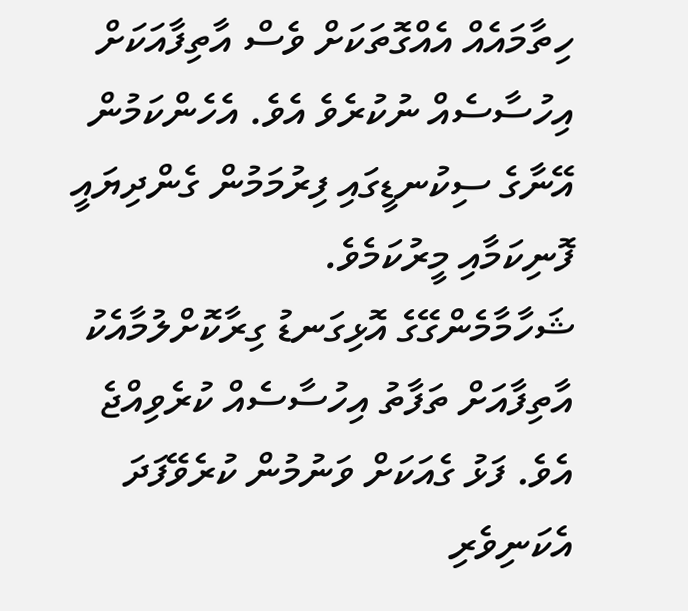ހިތާމައެއް އެއްގޮތަކަށް ވެސް އާތިފާއަކަށް އިހުސާސެއް ނުކުރެވެ އެވެ. އެހެންކަމުން އޭނާގެ ސިކުނޑީގައި ފިރުމަމުން ގެންދިޔައީ ފޮނިކަމާއި މީރުކަމެވެ.
ޝަހާމާމެންގޭގެ އޮޅިގަނޑު ގިރާކޮށްލުމާއެކު އާތިފާއަށް ތަފާތު އިހުސާސެއް ކުރެވިއްޖެ އެވެ. ފަޅު ގެއަކަށް ވަނުމުން ކުރެވޭފަދަ އެކަނިވެރި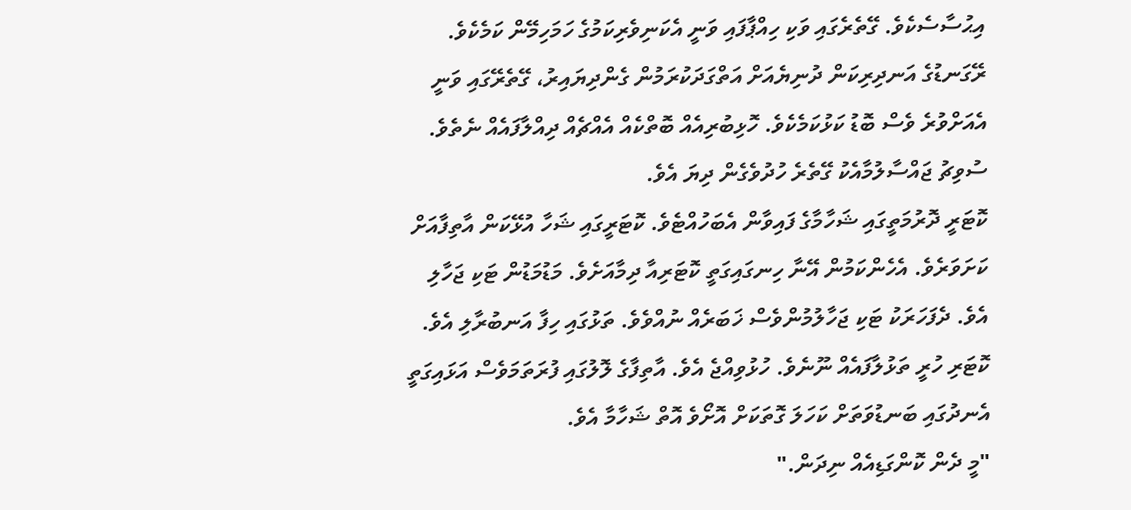އިޙުސާސެކެވެ. ގޭތެރެގައި ވަކި ހިއްޕާފައި ވަނީ އެކަނިވެރިކަމުގެ ހަމަހިމޭން ކަމެކެވެ. ރޭގަނޑުގެ އަނދިރިކަން ދުނިޔެއަށް އަތްގަދަކުރަމުން ގެންދިޔައިރު، ގޭތެރޭގައި ވަނީ އެއަށްވުރެ ވެސް ބޮޑު ކަޅުކަމެކެވެ. ހޮޅިބުރިއެއް ބޮތްކެއް އެއްޗެއް ދިއްލާފައެއް ނެތެވެ. ސުވިޗު ޖައްސާލުމާއެކު ގޭތެރެ ހުދުވެގެން ދިޔަ އެވެ.
ކޮޓަރީ ދޮރުމަތީގައި ޝަހާމާގެ ފައިވާން އެބަހުއްޓެވެ. ކޮޓަރީގައި ޝަހާ އުޅޭކަން އާތިފާއަށް ކަށަވަރެވެ. އެހެންކަމުން އޭނާ ހިނގައިގަތީ ކޮޓަރިއާ ދިމާއަށެވެ. މަޑުމަޑުން ޓަކި ޖަހާލި އެވެ. ދެފަހަރަކު ޓަކި ޖަހާލުމުންވެސް ޚަބަރެއް ނުއްވެވެ. ތަޅުގައި ހިފާ އަނބުރާލި އެވެ. ކޮޓަރި ހުރީ ތަޅުލާފައެއް ނޫނެވެ. ހުޅުވިއްޖެ އެވެ. އާތިފާގެ ލޮލުގައި ފުރަތަމަވެސް އަޅައިގަތީ އެނދުގައި ބަނޑުވަތަށް ކަހަލަ ގޮތަކަށް އޮށޯވެ އޮތް ޝަހާމާ އެވެ.
"މީ ދެން ކޮންގަޑިއެއް ނިދަން."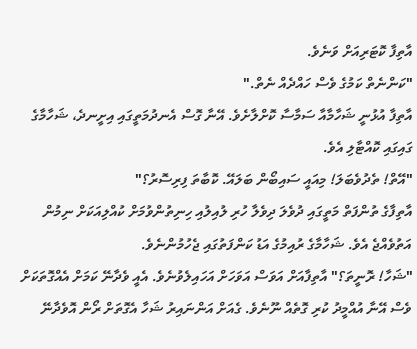އާތިފާ ކޮޓަރިއަށް ވަނެވެ.
"ކަންނެތް ކަމުގެ ވެސް ހައްދެއް ނެތް."
އާތިފާ އުޅުނީ ޝަހާމާއާ ސަމާސާ ކޮށްލާށެވެ. އޭނާ ގޮސް އެނދުމަތީގައި އިށީނދެ، ޝަހާމާގެ ގައިގައި ކޮއްޓާލި އެވެ.
"އޭތް! ތެދުވެބަލަ! މިއައީ ސައިބޯން ބަލައޭ. ކޮބާތަ ފިރިސޮރު؟"
އާތިފާގެ ތުންފަތް މަތީގައި ދުވެލަ ދިވެލާ ހުރި ލުއިލުއި ހިނިތުންވުމަށް ކުއްލިއަކަށް ނިމުން އަތުވެއްޖެ އެވެ. ޝަހާމާގެ ރުއިމުގެ އަޑު ކަންފަތުގައި ޖެހުމުންނެވެ.
"ޝަހާ! ރޮނީތަ؟" އާތިފާއަށް އަވަސް އަވަހަށް އަހައިލެވުނެވެ. އެއީ ވެދާނޭ ކަމަށް އެއްގޮތަކަށް ވެސް އޭނާ އުއްމީދު ކުރި ގޮތެއް ނޫނެވެ. ގެއަށް އަންނައިރު ޝަހާ އެގޮތަށް ރޯން އޮވެދާނޭ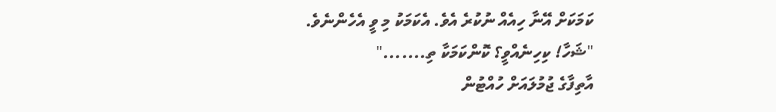ކަމަކަށް އޭނާ ހިއެއް ނުކުރެ އެވެ. އެކަމަކު މި ވީ އެހެންނެވެ.
"ޝަހާ! ކިހިނެއްވީ؟ ކޮންކަމަކާ ތި......."
އާތިފާގެ ޖުމުލައަށް ހުއްޓުން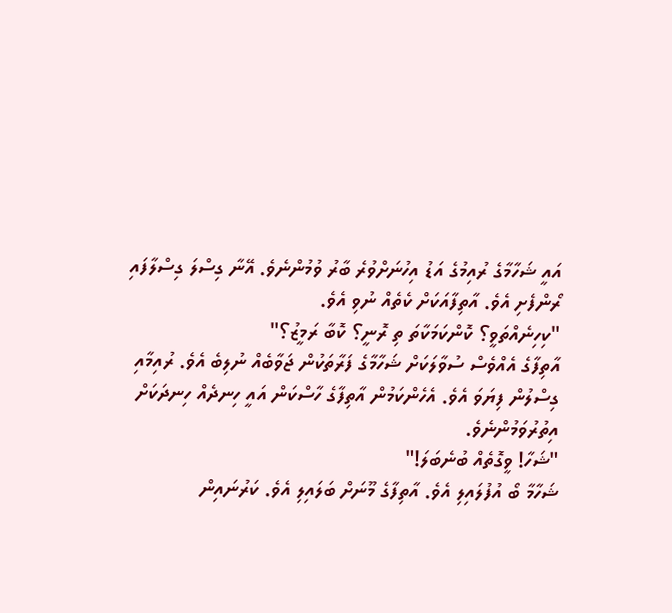އައީ ޝަހާމާގެ ރުއިމުގެ އަޑު އިހުނަށްވުރެ ބާރު ވުމުންނެވެ. އޭނާ ގިސްލަ ގިސްލާފައި ރޯންފެށި އެވެ. އާތިފާއަކަށް ކެތެއް ނުވި އެވެ.
"ކިހިނެއްތަވީ؟ ކޮންކަމަކާތަ ތި ރޮނީ؟ ކޮބާ ރަމީޒު؟"
އާތިފާގެ އެއްވެސް ސުވާލަކަށް ޝަހާމާގެ ފަރާތަކުން ޖަވާބެއް ނުލިބެ އެވެ. ރުއިމާއި ގިސްލުން ފިޔަވަ އެވެ. އެހެންކަމުން އާތިފާގެ ހާސްކަން އައީ ހިނދެއް ހިނދަކަށް އިތުރުވަމުންނެވެ.
"ޝަހާ! ވީގޮތެއް ބުނެބަލަ!"
ޝަހާމާ ބޯ އުފުލައިލި އެވެ. އާތިފާގެ މޫނަށް ބަލައިލި އެވެ. ކަރުނައިން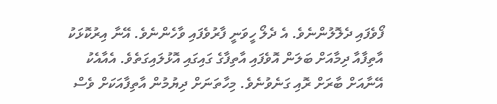ފޯވެފައި ދެލޮލުންނެވެ. އެ ދެލޯ ހީވަނީ ފާރުވެފައި ވާހެންނެވެ. އޭނާ އިރުކޮޅަކު އާތިފާއާ ދިމާއަށް ބަލަން އޮވެފައި އާތިފާގެ ގައިގައި އޮޅުލައިގަތެވެ. އެއާއެކު އޭނާއަށް ބާރަށް ރޮއި ގަނެވުނެވެ. މިހާތަނަށް ދިޔުމުން އާތިފާއަކަށް ވެސް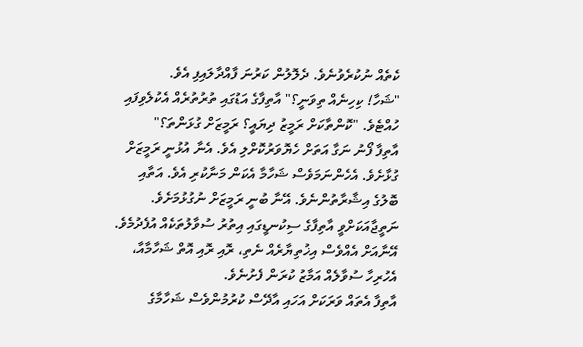ކެތެއް ނުކުރެވުނެވެ. ދެލޮލުން ކަރުނަ ފާއްދާލައިފި އެވެ.
"ޝަހާ! ކިހިނެއް ތިވަނީ؟" އާތިފާގެ އަޑުގައި ތުރުތުރެއް އެކުލެވިފައި ހުއްޓެވެ. "ކޮންތާކަށް ރަމީޒު ދިޔައީ؟ ރަމީޒަށް ގުޅަންތަ؟"
އާތިފާ ފޯނު ނަގާ އަތަށް ހެޔޮވަރުކޮށްލި އެވެ. އެނާ އުޅުނީ ރަމީޒަށް ގުޅާށެވެ. އެހެންނަމަވެސް ޝަހާމާ އެކަން މަނާކުރި އެވެ. އަތާއި ބޮލުގެ އިޝާރާތުންނެވެ. އޭނާ ބުނީ ރަމީޒަށް ނުގުޅުމަށެވެ. ނަތީޖާއަކަށްވީ އާތިފާގެ ސިކުނޑީގައި އިތުރު ސުވާލުތަކެއް އުފެދުމެވެ. އޭނާއަށް އެއްވެސް އިޚުތިޔާރެއް ނެތި، ރޮއި ރޮއި އޮތް ޝަހާމާއާ، އެހުރިހާ ސުވާލެއް އަމާޒު ކުރަން ފެށުނެވެ.
އާތިފާ އެތައް ވަރަކަށް އަހައި އާދޭސް ކުރުމުންވެސް ޝަހާމާގެ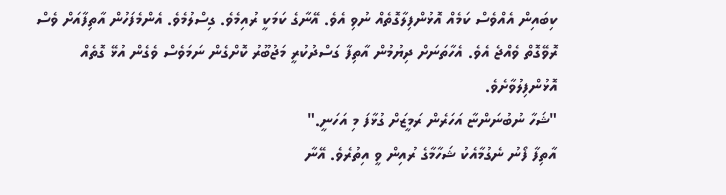ކިބައިން އެއްވެސް ކަމެއް އޮޅުންފިލާގޮތެއް ނުވި އެވެ. އޭނާގެ ކަމަކީ ރުއިމެވެ. ގިސްލުމެވެ. އެންމެފަހުން އާތިފާއަށް ވެސް ރޮވޭގޮތް ވެއްޖެ އެވެ. އެހާތަނަށް ދިޔުމުން އާތިފާ ގަސްދުކުރީ މަޖުބޫރު ކޮށްގެން ނަމަވެސް ވެގެން އުޅޭ ގޮތެއް އޮޅުންފިލުވާށެވެ.
"ޝަހާ ނުބުނަންޏާ އަހަރެން ރަމީޒަށް ގުޅާފަ މި އަހަނީ."
އާތިފާ ފޯނު ނެގުމާއެކު ޝަހާމާގެ ރުއިން ވީ އިތުރެވެ. އޭނާ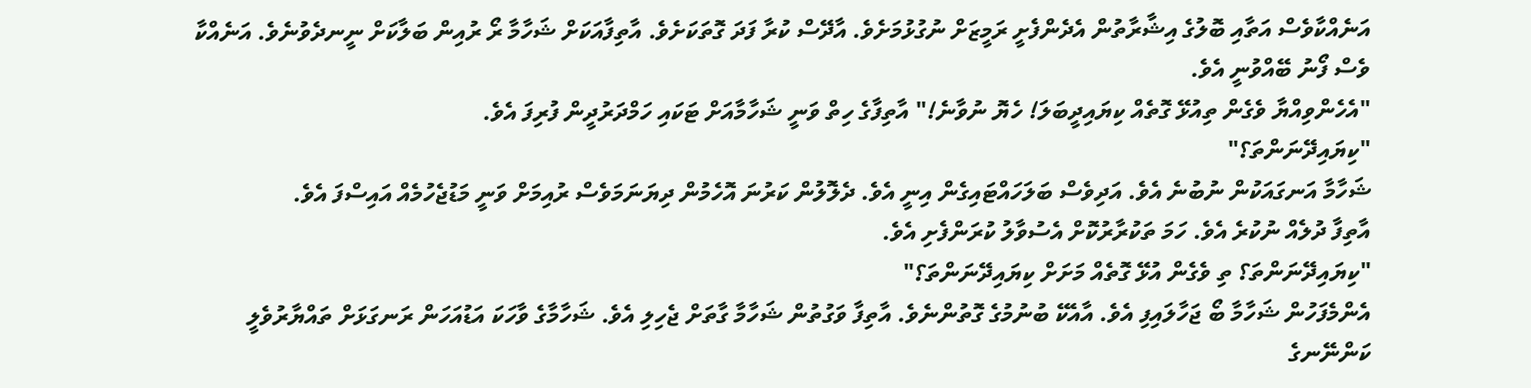އަނެއްކާވެސް އަތާއި ބޮލުގެ އިޝާރާތުން އެދެންފެށީ ރަމީޒަށް ނުގުޅުމަށެވެ. އާދޭސް ކުރާ ފަދަ ގޮތަކަށެވެ. އާތިފާއަކަށް ޝަހާމާ ރޯ ރުއިން ބަލާކަށް ނީނދެވުނެވެ. އަނެއްކާ ވެސް ފޯނު ބޭއްވުނީ އެވެ.
"އެހެންވިއްޔާ ވެގެން ތިއުޅޭ ގޮތެއް ކިޔައިދީބަލަ! ހެޔޮ ނުވާނެ!" އާތިފާގެ ހިތް ވަނީ ޝަހާމާއަށް ޓަކައި ހަމްދަރުދީން ފުރިފަ އެވެ.
"ކިޔައިދޭނަންތަ؟"
ޝަހާމާ އަނގައަކުން ނުބުނެ އެވެ. އަދިވެސް ބަލަހައްޓައިގެން އިނީ އެވެ. ދެލޮލުން ކަރުނަ އޮހެމުން ދިޔަނަމަވެސް ރުއިމަށް ވަނީ މަޑުޖެހުމެއް އައިސްފަ އެވެ.
އާތިފާ ދުލެއް ނުކުރެ އެވެ. ހަމަ ތަކުރާރުކޮށް އެސުވާލު ކުރަންފެށި އެވެ.
"ކިޔައިދޭނަންތަ؟ ތި ވެގެން އުޅޭ ގޮތެއް މަށަށް ކިޔައިދޭނަންތަ؟"
އެންމެފަހުން ޝަހާމާ ބޯ ޖަހާލައިފި އެވެ. އާއެކޭ ބުނުމުގެ ގޮތުންނެވެ. އާތިފާ ވަގުތުން ޝަހާމާ ގާތަށް ޖެހިލި އެވެ. ޝަހާމާގެ ވާހަކަ އަޑުއަހަން ރަނގަޅަށް ތައްޔާރުވެލީ ކަންނޭނގެ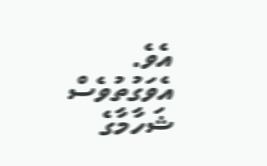އެވެ. އެވަގުތުވެސް ޝަހާމާގެ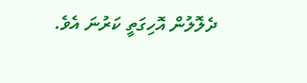ދެލޮލުން އޮހިގަތީ ކަރުނަ އެވެ.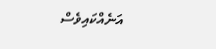އަނެއްކައިވެސް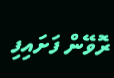ރޮވޭން ފަށައިފި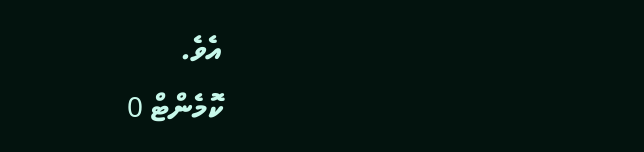އެވެ.
ކޮމެންޓް 0